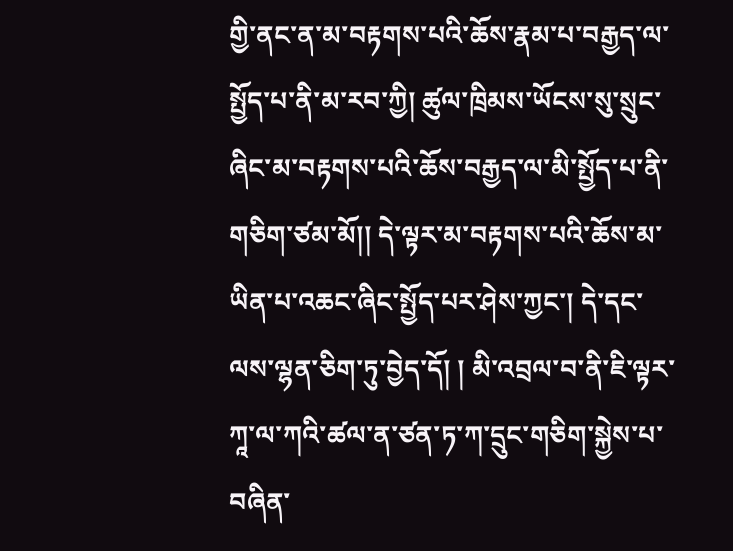གྱི་ནང་ན་མ་བརྟགས་པའི་ཆོས་རྣམ་པ་བརྒྱད་ལ་སྤྱོད་པ་ནི་མ་རབ་ཀྱི། ཚུལ་ཁྲིམས་ཡོངས་སུ་སྲུང་ཞིང་མ་བརྟགས་པའི་ཆོས་བརྒྱད་ལ་མི་སྤྱོད་པ་ནི་གཅིག་ཙམ་མོ།། དེ་ལྟར་མ་བརྟགས་པའི་ཆོས་མ་ཡིན་པ་འཆང་ཞིང་སྤྱོད་པར་ཤེས་ཀྱང་། དེ་དང་ལས་ལྷན་ཅིག་ཏུ་བྱེད་དོ། ། མི་འབྲལ་བ་ནི་ཇི་ལྟར་ཀཱ་ལ་ཀའི་ཚལ་ན་ཙན་ཏ་ཀ་དྲུང་གཅིག་སྐྱེས་པ་བཞིན་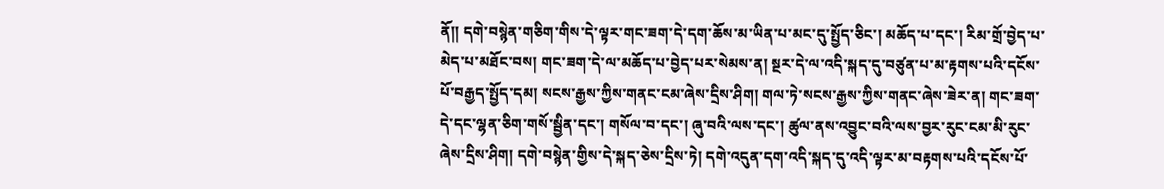ནོ།། དགེ་བསྙེན་གཅིག་གིས་དེ་ལྟར་གང་ཟག་དེ་དག་ཆོས་མ་ཡིན་པ་མང་དུ་སྤྱོད་ཅིང་། མཆོད་པ་དང་། རིམ་གྲོ་བྱེད་པ་མེད་པ་མཐོང་བས། གང་ཟག་དེ་ལ་མཆོད་པ་བྱེད་པར་སེམས་ན། སྔར་དེ་ལ་འདི་སྐད་དུ་བཙུན་པ་མ་རྟགས་པའི་དངོས་པོ་བརྒྱད་སྤྱོད་དམ། སངས་རྒྱས་ཀྱིས་གནང་ངམ་ཞེས་དྲིས་ཤིག། གལ་ཏེ་སངས་རྒྱས་ཀྱིས་གནང་ཞེས་ཟེར་ན། གང་ཟག་དེ་དང་ལྷན་ཅིག་གསོ་སྦྱིན་དང་། གསོལ་བ་དང་། ཞུ་བའི་ལས་དང་། ཚུལ་ནས་འབྱུང་བའི་ལས་བྱར་རུང་ངམ་མི་རུང་ཞེས་དྲིས་ཤིག། དགེ་བསྙེན་གྱིས་དེ་སྐད་ཅེས་དྲིས་ཏེ། དགེ་འདུན་དག་འདི་སྐད་དུ་འདི་ལྟར་མ་བརྟགས་པའི་དངོས་པོ་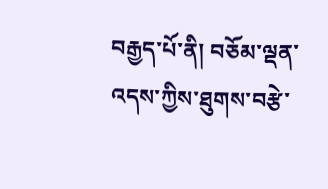བརྒྱད་པོ་ནི། བཅོམ་ལྡན་འདས་ཀྱིས་ཐུགས་བརྩེ་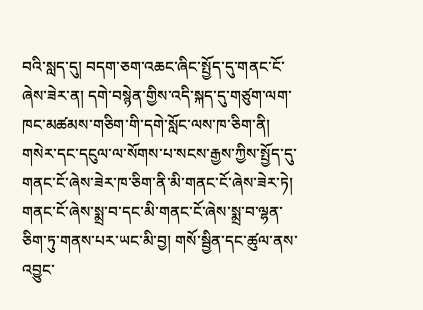བའི་སླད་དུ། བདག་ཅག་འཆང་ཞིང་སྤྱོད་དུ་གནང་ངོ་ཞེས་ཟེར་ན། དགེ་བསྙེན་གྱིས་འདི་སྐད་དུ་གཙུག་ལག་ཁང་མཚམས་གཅིག་གི་དགེ་སློང་ལས་ཁ་ཅིག་ནི། གསེར་དང་དངུལ་ལ་སོགས་པ་སངས་རྒྱས་ཀྱིས་སྤྱོད་དུ་གནང་ངོ་ཞེས་ཟེར་ཁ་ཅིག་ནི་མི་གནང་ངོ་ཞེས་ཟེར་ཏེ། གནང་ངོ་ཞེས་སྨྲ་བ་དང་མི་གནང་ངོ་ཞེས་སྨྲ་བ་ལྷན་ཅིག་ཏུ་གནས་པར་ཡང་མི་བྱ། གསོ་སྦྱིན་དང་ཚུལ་ནས་འབྱུང་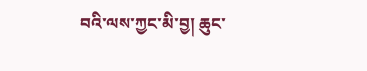བའི་ལས་ཀྱང་མི་བྱ། ཆུང་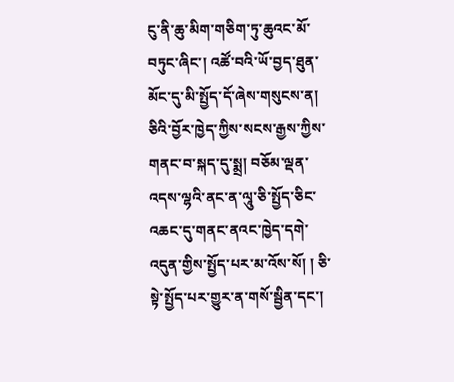ངུ་ནི་ཆུ་མིག་གཅིག་ཏུ་ཆུའང་མོ་བཏུང་ཞིང་། འཚོ་བའི་ཡོ་བྱད་ཐུན་མོང་དུ་མི་སྤྱོད་དོ་ཞེས་གསུངས་ན། ཅིའི་བྱོར་ཁྱེད་ཀྱིས་སངས་རྒྱས་ཀྱིས་གནང་བ་སྐད་དུ་སྨྲ། བཅོམ་ལྡན་འདས་ལྷའི་ནང་ན་ལཱུ་ཅི་སྤྱོད་ཅིང་འཆང་དུ་གནང་ནའང་ཁྱེད་དགེ་འདུན་གྱིས་སྤྱོད་པར་མ་འོས་སོ། ། ཅི་སྟེ་སྤྱོད་པར་གྱུར་ན་གསོ་སྦྱིན་དང་།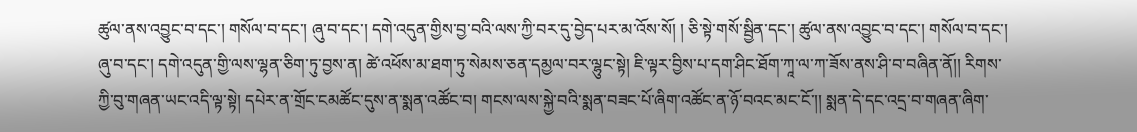ཚུལ་ནས་འབྱུང་བ་དང་། གསོལ་བ་དང་། ཞུ་བ་དང་། དགེ་འདུན་གྱིས་བྱ་བའི་ལས་ཀྱི་བར་དུ་བྱེད་པར་མ་འོས་སོ། ། ཅི་སྟེ་གསོ་སྦྱིན་དང་། ཚུལ་ནས་འབྱུང་བ་དང་། གསོལ་བ་དང་། ཞུ་བ་དང་། དགེ་འདུན་གྱི་ལས་ལྷན་ཅིག་ཏུ་བྱས་ན། ཚེ་འཕོས་མ་ཐག་ཏུ་སེམས་ཅན་དམྱལ་བར་ལྷུང་སྟེ། ཇི་ལྟར་བྱིས་པ་དག་ཤིང་ཐོག་ཀཱ་ལ་ཀ་ཟོས་ནས་ཤི་བ་བཞིན་ནོ།། རིགས་ཀྱི་བུ་གཞན་ཡང་འདི་ལྟ་སྟེ། དཔེར་ན་གྲོང་ངམཚོང་དུས་ན་སྨན་འཚོང་བ། གངས་ལས་སྐྱེ་བའི་སྨན་བཟང་པོ་ཞིག་འཚོང་ན་ཉོ་བའང་མང་ངོ་།། སྨན་དེ་དང་འདྲ་བ་གཞན་ཞིག་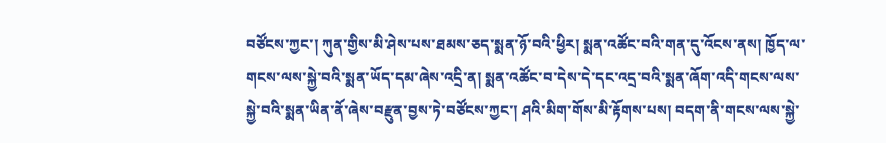བཙོངས་ཀྱང་། ཀུན་གྱིས་མི་ཤེས་པས་ཐམས་ཅད་སྨན་ཉོ་བའི་ཕྱིར། སྨན་འཚོང་བའི་གན་དུ་འོངས་ནས། ཁྱོད་ལ་གངས་ལས་སྐྱེ་བའི་སྨན་ཡོད་དམ་ཞེས་འདྲི་ན། སྨན་འཚོང་བ་དེས་དེ་དང་འདྲ་བའི་སྨན་ཞོག་འདི་གངས་ལས་སྐྱེ་བའི་སྨན་ཡིན་ནོ་ཞེས་བརྫུན་བྱས་ཏེ་བཙོངས་ཀྱང་། ཤའི་མིག་གོས་མི་རྟོགས་པས། བདག་ནི་གངས་ལས་སྐྱེ་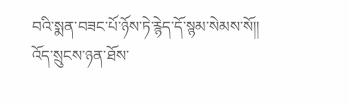བའི་སྨན་བཟང་པོ་ཉོས་ཏེ་རྙེད་དོ་སྙམ་སེམས་སོ།། འོད་སྲུངས་ཉན་ཐོས་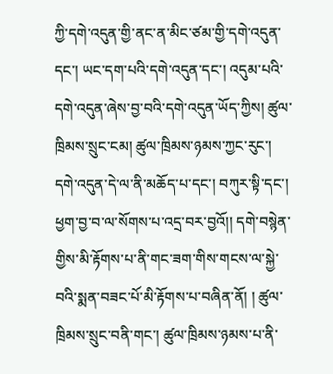ཀྱི་དགེ་འདུན་གྱི་ནང་ན་མིང་ཙམ་གྱི་དགེ་འདུན་དང་། ཡང་དག་པའི་དགེ་འདུན་དང་། འདུམ་པའི་དགེ་འདུན་ཞེས་བྱ་བའི་དགེ་འདུན་ཡོད་ཀྱིས། ཚུལ་ཁྲིམས་སྲུང་ངམ། ཚུལ་ཁྲིམས་ཉམས་ཀྱང་རུང་། དགེ་འདུན་དེ་ལ་ནི་མཆོད་པ་དང་། བཀུར་སྟི་དང་། ཕྱག་བྱ་བ་ལ་སོགས་པ་འདྲ་བར་བྱའོ།། དགེ་བསྙེན་གྱིས་མི་རྟོགས་པ་ནི་གང་ཟག་གིས་གངས་ལ་སྐྱེ་བའི་སྨན་བཟང་པོ་མི་རྟོགས་པ་བཞིན་ནོ། ། ཚུལ་ཁྲིམས་སྲུང་བནི་གང་། ཚུལ་ཁྲིམས་ཉམས་པ་ནི་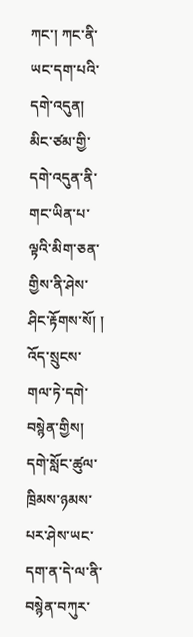ཀང་། ཀང་ནི་ཡང་དག་པའི་དགེ་འདུན། མིང་ཙམ་གྱི་དགེ་འདུན་ནི་གང་ཡིན་པ་ལྟའི་མིག་ཅན་གྱིས་ནི་ཤེས་ཤིང་རྟོགས་སོ། ། འོད་སྲུངས་གལ་ཏེ་དགེ་བསྙེན་གྱིས། དགེ་སློང་ཚུལ་ཁྲིམས་ཉམས་པར་ཤེས་ཡང་དག་ན་དེ་ལ་ནི་བསྙེན་བཀུར་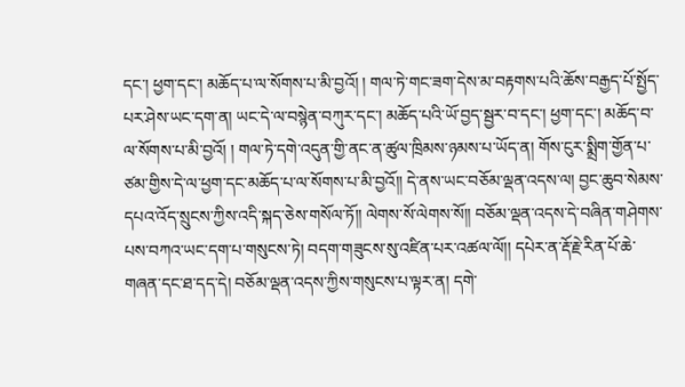དང་། ཕྱག་དང་། མཆོད་པ་ལ་སོགས་པ་མི་བྱའོ། ། གལ་ཏེ་གང་ཟག་དེས་མ་བརྟགས་པའི་ཆོས་བརྒྱད་པོ་སྤྱོད་པར་ཤེས་ཡང་དག་ན། ཡང་དེ་ལ་བསྙེན་བཀུར་དང་། མཆོད་པའི་ཡོ་བྱད་སྦྱར་བ་དང་། ཕྱག་དང་། མཆོད་བ་ལ་སོགས་པ་མི་བྱའོ། ། གལ་ཏེ་དགེ་འདུན་གྱི་ནང་ན་ཚུལ་ཁྲིམས་ཉམས་པ་ཡོད་ན། གོས་ངུར་སྨྲིག་གྱོན་པ་ཙམ་གྱིས་དེ་ལ་ཕྱག་དང་མཆོད་པ་ལ་སོགས་པ་མི་བྱའོ།། དེ་ནས་ཡང་བཅོམ་ལྡན་འདས་ལ། བྱང་ཆུབ་སེམས་དཔའ་འོད་སྲུངས་ཀྱིས་འདི་སྐད་ཅེས་གསོལ་ཏོ།། ལེགས་སོ་ལེགས་སོ།། བཅོམ་ལྡན་འདས་དེ་བཞིན་གཤེགས་པས་བཀའ་ཡང་དག་པ་གསུངས་ཏེ། བདག་གཟུངས་སུ་འཛིན་པར་འཚལ་ལོ།། དཔེར་ན་རྡོ་རྗེ་རིན་པོ་ཆེ་གཞན་དང་ཐ་དད་དེ། བཅོམ་ལྡན་འདས་ཀྱིས་གསུངས་པ་ལྟར་ན། དགེ་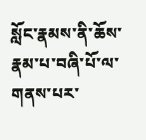སློང་རྣམས་ནི་ཆོས་རྣམ་པ་བཞི་པོ་ལ་གནས་པར་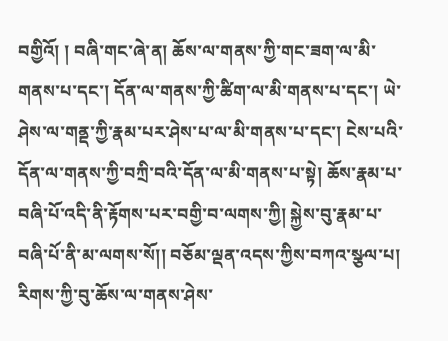བགྱིའོ། ། བཞི་གང་ཞེ་ན། ཆོས་ལ་གནས་ཀྱི་གང་ཟག་ལ་མི་གནས་པ་དང་། དོན་ལ་གནས་ཀྱི་ཚིག་ལ་མི་གནས་པ་དང་། ཡེ་ཤེས་ལ་གནྡ་ཀྱི་རྣམ་པར་ཤེས་པ་ལ་མི་གནས་པ་དང་། ངེས་པའི་དོན་ལ་གནས་ཀྱི་བཀྲི་བའི་དོན་ལ་མི་གནས་པ་སྟེ། ཆོས་རྣམ་པ་བཞི་པོ་འདི་ནི་རྟོགས་པར་བགྱི་བ་ལགས་ཀྱི། སྐྱེས་བུ་རྣམ་པ་བཞི་པོ་ནི་མ་ལགས་སོ།། བཅོམ་ལྡན་འདས་ཀྱིས་བཀའ་སྩལ་པ། རིགས་ཀྱི་བུ་ཆོས་ལ་གནས་ཤེས་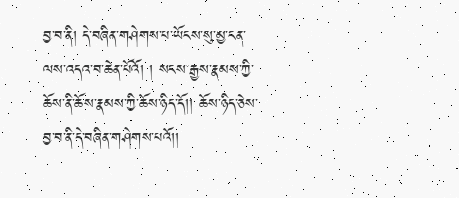བྱ་བ་ནི། དེ་བཞིན་གཤེགས་པ་ཡོངས་སུ་མྱ་ངན་ལས་འདའ་བ་ཆེན་པོའོ། ། སངས་རྒྱས་རྣམས་ཀྱི་ཆོས་ནི་ཆོས་རྣམས་ཀྱི་ཆོས་ཉིད་དོ།། ཆོས་ཉིད་ཅེས་བྱ་བ་ནི་དེ་བཞིན་གཤེགས་པའོ།།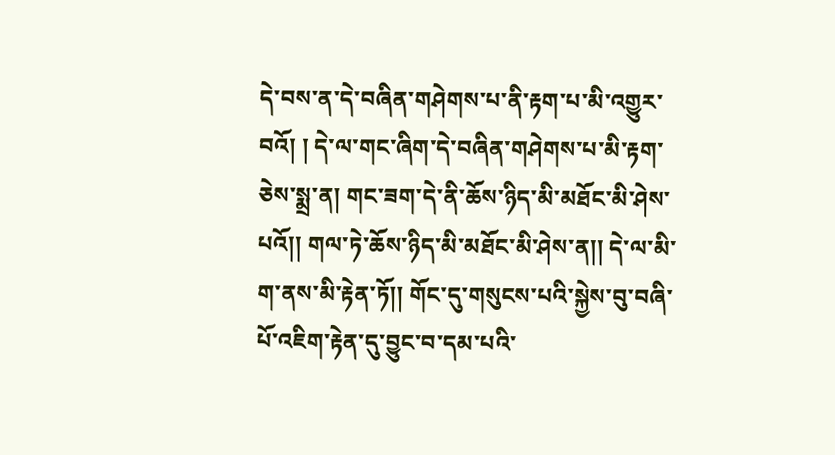དེ་བས་ན་དེ་བཞིན་གཤེགས་པ་ནི་རྟག་པ་མི་འགྱུར་བའོ། ། དེ་ལ་གང་ཞིག་དེ་བཞིན་གཤེགས་པ་མི་རྟག་ཅེས་སྨྲ་ན། གང་ཟག་དེ་ནི་ཆོས་ཉིད་མི་མཐོང་མི་ཤེས་པའོ།། གལ་ཏེ་ཆོས་ཉིད་མི་མཐོང་མི་ཤེས་ན།། དེ་ལ་མི་ག་ནས་མི་རྟེན་ཏོ།། གོང་དུ་གསུངས་པའི་སྐྱེས་བུ་བཞི་པོ་འཇིག་རྟེན་དུ་བྱུང་བ་དམ་པའི་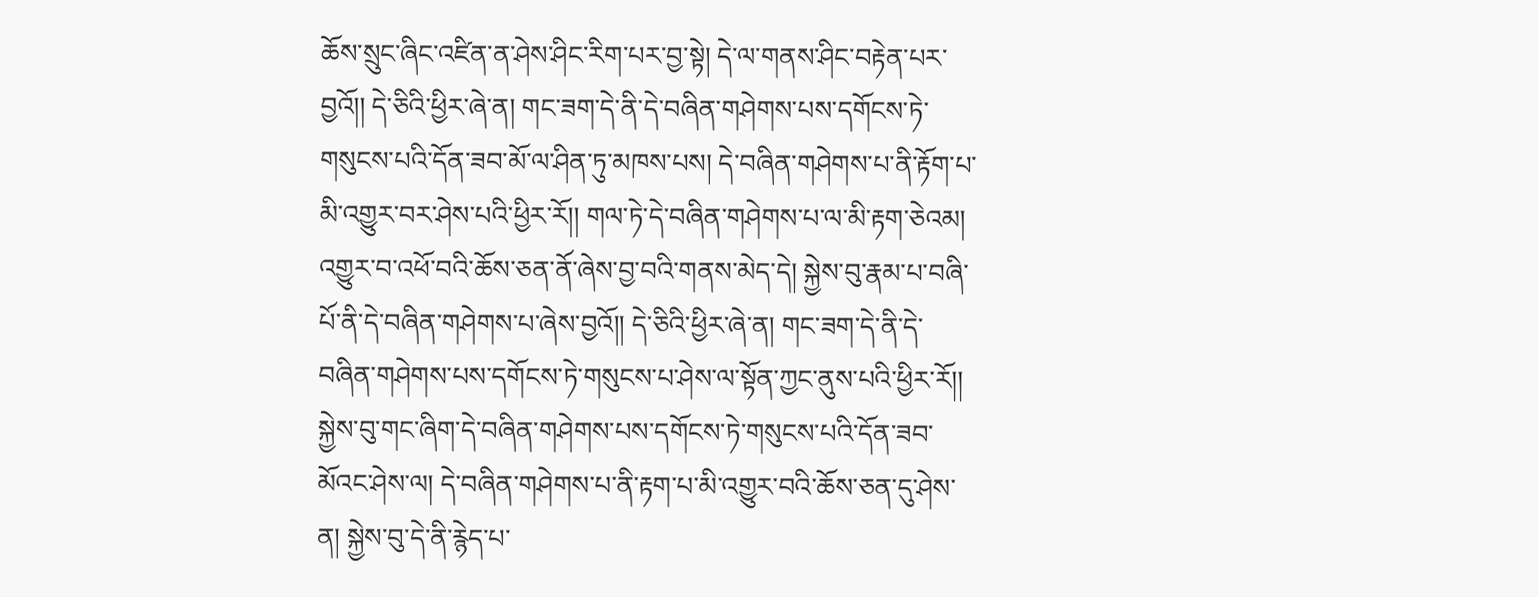ཆོས་སྲུང་ཞིང་འཛིན་ན་ཤེས་ཤིང་རིག་པར་བྱ་སྟེ། དེ་ལ་གནས་ཤིང་བརྟེན་པར་བྱའོ།། དེ་ཅིའི་ཕྱིར་ཞེ་ན། གང་ཟག་དེ་ནི་དེ་བཞིན་གཤེགས་པས་དགོངས་ཏེ་གསུངས་པའི་དོན་ཟབ་མོ་ལ་ཤིན་ཏུ་མཁས་པས། དེ་བཞིན་གཤེགས་པ་ནི་རྟོག་པ་མི་འགྱུར་བར་ཤེས་པའི་ཕྱིར་རོ།། གལ་ཏེ་དེ་བཞིན་གཤེགས་པ་ལ་མི་རྟག་ཅེའམ། འགྱུར་བ་འཕོ་བའི་ཆོས་ཅན་ནོ་ཞེས་བྱ་བའི་གནས་མེད་དེ། སྐྱེས་བུ་རྣམ་པ་བཞི་པོ་ནི་དེ་བཞིན་གཤེགས་པ་ཞེས་བྱའོ།། དེ་ཅིའི་ཕྱིར་ཞེ་ན། གང་ཟག་དེ་ནི་དེ་བཞིན་གཤེགས་པས་དགོངས་ཏེ་གསུངས་པ་ཤེས་ལ་སྟོན་ཀྱང་ནུས་པའི་ཕྱིར་རོ།། སྐྱེས་བུ་གང་ཞིག་དེ་བཞིན་གཤེགས་པས་དགོངས་ཏེ་གསུངས་པའི་དོན་ཟབ་མོའང་ཤེས་ལ། དེ་བཞིན་གཤེགས་པ་ནི་རྟག་པ་མི་འགྱུར་བའི་ཆོས་ཅན་དུ་ཤེས་ན། སྐྱེས་བུ་དེ་ནི་རྙེད་པ་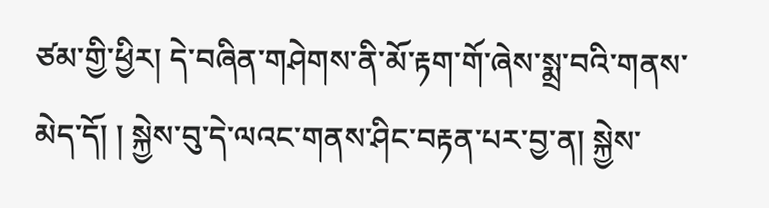ཙམ་གྱི་ཕྱིར། དེ་བཞིན་གཤེགས་ནི་མོ་རྟག་གོ་ཞེས་སྨྲ་བའི་གནས་མེད་དོ། ། སྐྱེས་བུ་དེ་ལའང་གནས་ཤིང་བརྟན་པར་བྱ་ན། སྐྱེས་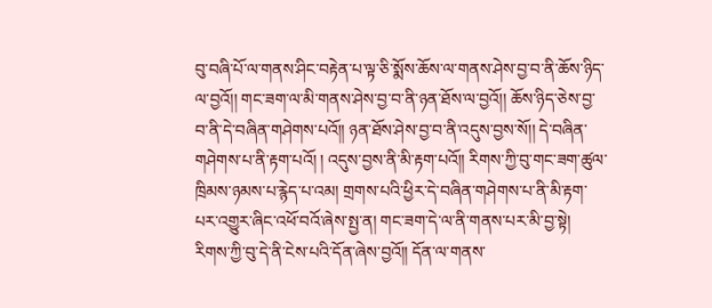བུ་བཞི་པོ་ལ་གནས་ཤིང་བརྟེན་པ་ལྟ་ཅི་སྨོས་ཆོས་ལ་གནས་ཤེས་བྱ་བ་ནི་ཆོས་ཉིད་ལ་བྱའོ།། གང་ཟག་ལ་མི་གནས་ཤེས་བྱ་བ་ནི་ཉན་ཐོས་ལ་བྱའོ།། ཆོས་ཉིད་ཅེས་བྱ་བ་ནི་དེ་བཞིན་གཤེགས་པའོ།། ཉན་ཐོས་ཤེས་བྱ་བ་ནི་འདུས་བྱས་སོ།། དེ་བཞིན་གཤེགས་པ་ནི་རྟག་པའོ། ། འདུས་བྱས་ནི་མི་རྟག་པའོ།། རིགས་ཀྱི་བུ་གང་ཟག་ཚུལ་ཁྲིམས་ཉམས་པ་རྙེད་པ་འམ། གྲགས་པའི་ཕྱིར་དེ་བཞིན་གཤེགས་པ་ནི་མི་རྟག་པར་འགྱུར་ཞིང་འཕོ་བའོ་ཞེས་སྤྱ་ན། གང་ཟག་དེ་ལ་ནི་གནས་པར་མི་བྱ་སྟེ། རིགས་ཀྱི་བུ་དེ་ནི་ངེས་པའི་དོན་ཞེས་བྱའོ།། དོན་ལ་གནས་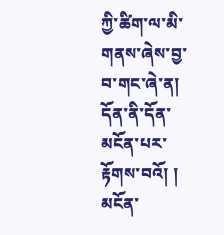ཀྱི་ཚིག་ལ་མི་གནས་ཞེས་བྱ་བ་གང་ཞེ་ན། དོན་ནི་དོན་མངོན་པར་རྟོགས་བའོ། ། མངོན་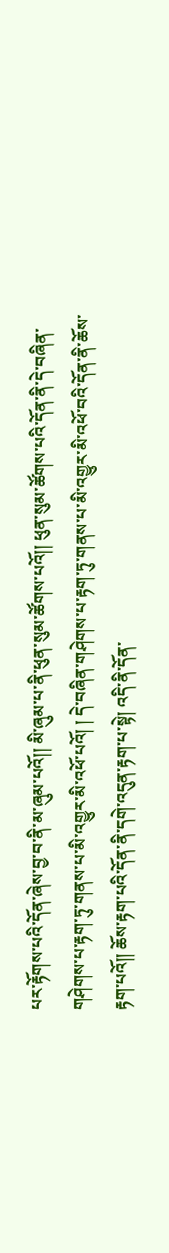པར་རྟོགས་པའི་དོན་ཞེས་བྱ་བ་ནི་མ་ཞུམ་པའོ།། མི་ཞུམ་པ་ནི་ཕུན་སུམ་ཚོགས་པའོ།། ཕུན་སུམ་ཚོགས་པའི་དོན་ནི་དེ་བཞིན་གཤེགས་པ་རྟག་ཏུ་གནས་པ་མི་འགྱུར་མི་འཕོ་པའོ། ། དེ་བཞིན་གཤེགས་པ་རྟག་ཏུ་གནས་པ་མི་འགྱུར་མི་འཕོ་བའི་དོན་ནི་ཆོས་རྟག་པའོ།། ཆོས་རྟག་པའི་དོན་ནི་དགེ་འདུན་རྟག་པ་སྟེ། འདི་ནི་དོན་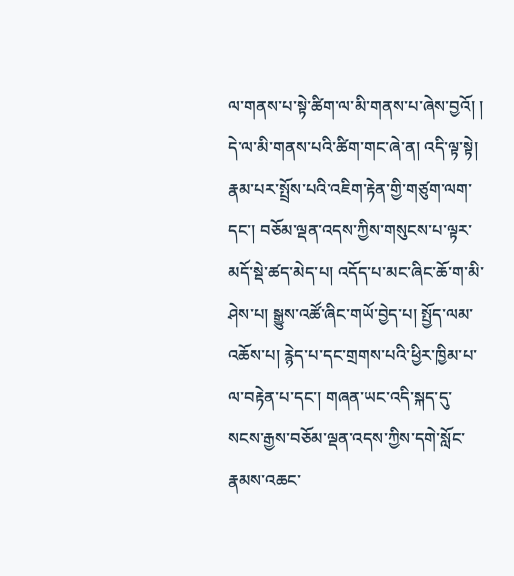ལ་གནས་པ་སྟེ་ཚིག་ལ་མི་གནས་པ་ཞེས་བྱའོ། ། དེ་ལ་མི་གནས་པའི་ཚིག་གང་ཞེ་ན། འདི་ལྟ་སྟེ། རྣམ་པར་སྤྲོས་པའི་འཇིག་རྟེན་གྱི་གཙུག་ལག་དང་། བཅོམ་ལྡན་འདས་ཀྱིས་གསུངས་པ་ལྟར་མདོ་སྡེ་ཚད་མེད་པ། འདོད་པ་མང་ཞིང་ཆོ་ག་མི་ཤེས་པ། སྒྱུས་འཚོ་ཞིང་གཡོ་བྱེད་པ། སྤྱོད་ལམ་འཆོས་པ། རྙེད་པ་དང་གྲགས་པའི་ཕྱིར་ཁྱིམ་པ་ལ་བརྟེན་པ་དང་། གཞན་ཡང་འདི་སྐད་དུ་སངས་རྒྱས་བཅོམ་ལྡན་འདས་ཀྱིས་དགེ་སློང་རྣམས་འཆང་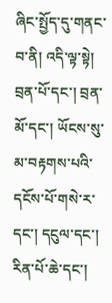ཞིང་སྤྱོད་དུ་གནང་བ་ནི། འདི་ལྟ་སྟེ། བྲན་པོ་དང་། བྲན་མོ་དང་། ཡོངས་སུ་མ་བརྟགས་པའི་དངོས་པོ་གསེ་ར་དང་། དངུལ་དང་། རིན་པོ་ཆེ་དང་།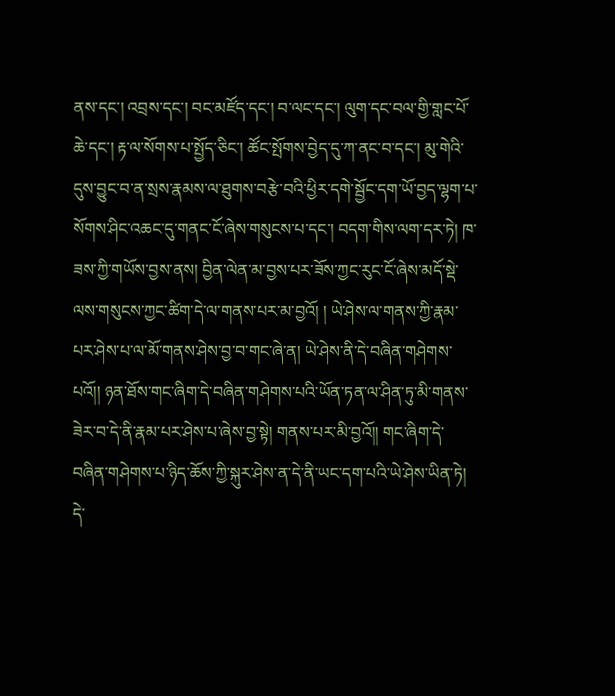ནས་དང་། འབྲས་དང་། བང་མཛོད་དང་། བ་ལང་དང་། ལུག་དང་བལ་གྱི་གླང་པོ་ཆེ་དང་། རྟ་ལ་སོགས་པ་སྤྱོད་ཅིང་། ཚོང་སྤོགས་བྱེད་དུ་ཀ་ནང་བ་དང་། མུ་གེའི་དུས་བྱུང་བ་ན་སྲས་རྣམས་ལ་ཐུགས་བརྩེ་བའི་ཕྱིར་དགེ་སྦྱོང་དག་ཡོ་བྱད་ལྷག་པ་སོགས་ཤིང་འཆང་དུ་གནང་ངོ་ཞེས་གསུངས་པ་དང་། བདག་གིས་ལག་དར་ཏེ། ཁ་ཟས་ཀྱི་གཡོས་བྱས་ནས། བྱིན་ལེན་མ་བྱས་པར་ཟོས་ཀྱང་རུང་ངོ་ཞེས་མདོ་སྡེ་ལས་གསུངས་ཀྱང་ཚིག་དེ་ལ་གནས་པར་མ་བྱའོ། ། ཡེ་ཤེས་ལ་གནས་ཀྱི་རྣམ་པར་ཤེས་པ་ལ་མོ་གནས་ཤེས་བྱ་བ་གང་ཞེ་ན། ཡེ་ཤེས་ནི་དེ་བཞིན་གཤེགས་པའོ།། ཉན་ཐོས་གང་ཞིག་དེ་བཞིན་གཤེགས་པའི་ཡོན་ཏན་ལ་ཤིན་ཏུ་མི་གནས་ཟེར་བ་དེ་ནི་རྣམ་པར་ཤེས་པ་ཞེས་བྱ་སྟེ། གནས་པར་མི་བྱའོ།། གང་ཞིག་དེ་བཞིན་གཤེགས་པ་ཉིད་ཆོས་ཀྱི་སྐུར་ཤེས་ན་དེ་ནི་ཡང་དག་པའི་ཡེ་ཤེས་ཡིན་ཏེ། དེ་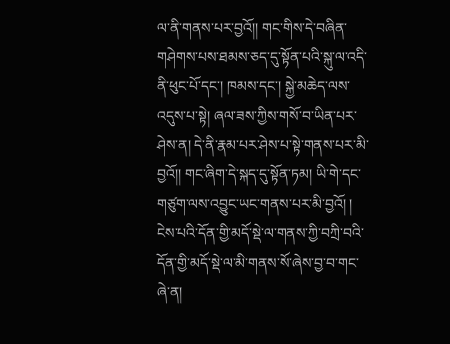ལ་ནི་གནས་པར་བྱའོ།། གང་གིས་དེ་བཞིན་གཤེགས་པས་ཐམས་ཅད་དུ་སྟོན་པའི་སྐུ་ལ་འདི་ནི་ཕུང་པོ་དང་། ཁམས་དང་། སྐྱེ་མཆེད་ལས་འདུས་པ་སྟེ། ཞལ་ཟས་ཀྱིས་གསོ་བ་ཡིན་པར་ཤེས་ན། དེ་ནི་རྣམ་པར་ཤེས་པ་སྟེ་གནས་པར་མི་བྱའོ།། གང་ཞིག་དེ་སྐད་དུ་སྟོན་ཏམ། ཡི་གེ་དང་གཙུག་ལས་འབྱུང་ཡང་གནས་པར་མི་བྱའོ། ། ངེས་པའི་དོན་གྱི་མདོ་སྡེ་ལ་གནས་ཀྱི་བཀྲི་བའི་དོན་གྱི་མདོ་སྡེ་ལ་མི་གནས་སོ་ཞེས་བྱ་བ་གང་ཞེ་ན།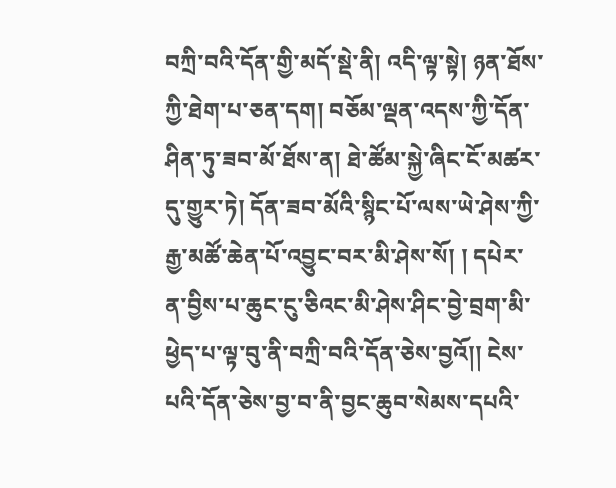བཀྲི་བའི་དོན་གྱི་མདོ་སྡེ་ནི། འདི་ལྟ་སྟེ། ཉན་ཐོས་ཀྱི་ཐེག་པ་ཅན་དག། བཅོམ་ལྡན་འདས་ཀྱི་དོན་ཤིན་ཏུ་ཟབ་མོ་ཐོས་ན། ཐེ་ཚོམ་སྐྱེ་ཞིང་ངོ་མཚར་དུ་གྱུར་ཏེ། དོན་ཟབ་མོའི་སྙིང་པོ་ལས་ཡེ་ཤེས་ཀྱི་རྒྱ་མཚོ་ཆེན་པོ་འབྱུང་བར་མི་ཤེས་སོ། ། དཔེར་ན་བྱིས་པ་ཆུང་ངུ་ཅིའང་མི་ཤེས་ཤིང་བྱེ་བྲག་མི་ཕྱེད་པ་ལྟ་བུ་ནི་བཀྲི་བའི་དོན་ཅེས་བྱའོ།། ངེས་པའི་དོན་ཅེས་བྱ་བ་ནི་བྱང་ཆུབ་སེམས་དཔའི་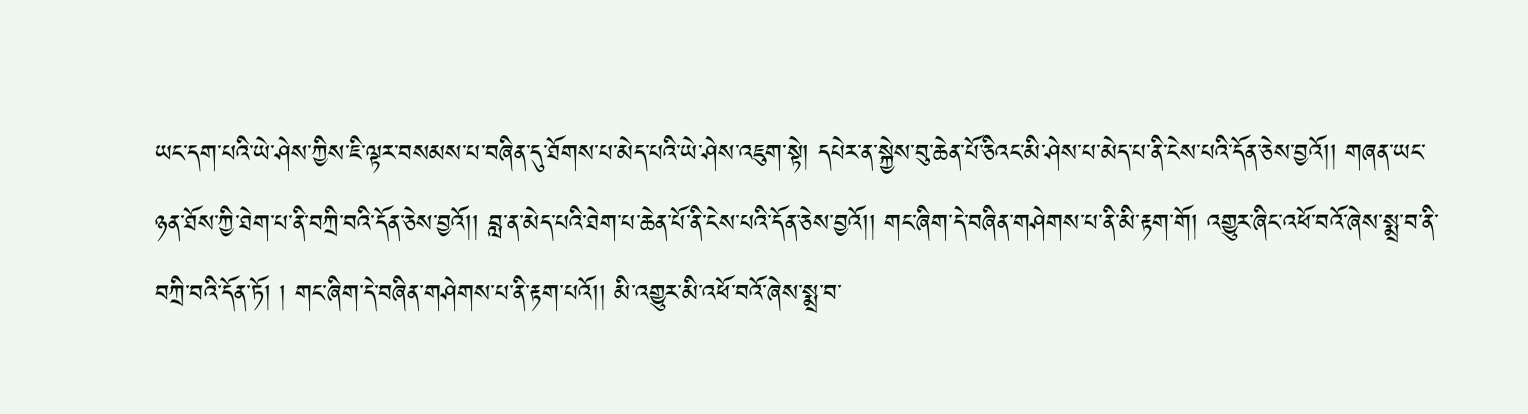ཡང་དག་པའི་ཡེ་ཤེས་ཀྱིས་ཇི་ལྟར་བསམས་པ་བཞིན་དུ་ཐོགས་པ་མེད་པའི་ཡེ་ཤེས་འཇུག་སྟེ། དཔེར་ན་སྐྱེས་བུ་ཆེན་པོ་ཅིའང་མི་ཤེས་པ་མེད་པ་ནི་ངེས་པའི་དོན་ཅེས་བྱའོ།། གཞན་ཡང་ཉན་ཐོས་ཀྱི་ཐེག་པ་ནི་བཀྲི་བའི་དོན་ཅེས་བྱའོ།། བླ་ན་མེད་པའི་ཐེག་པ་ཆེན་པོ་ནི་ངེས་པའི་དོན་ཅེས་བྱའོ།། གང་ཞིག་དེ་བཞིན་གཤེགས་པ་ནི་མི་རྟག་གོ། འགྱུར་ཞིང་འཕོ་བའོ་ཞེས་སྨྲ་བ་ནི་བཀྲི་བའི་དོན་ཏོ། ། གང་ཞིག་དེ་བཞིན་གཤེགས་པ་ནི་རྟག་པའོ།། མི་འགྱུར་མི་འཕོ་བའོ་ཞེས་སྨྲ་བ་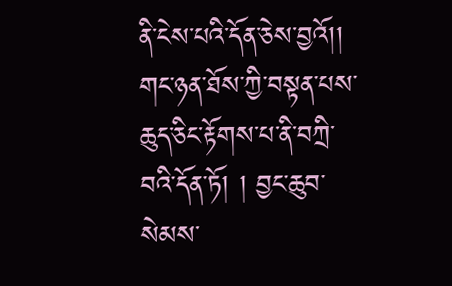ནི་ངེས་པའི་དོན་ཅེས་བྱའོ།། གང་ཉན་ཐོས་ཀྱི་བསྟན་པས་ཆུད་ཅིང་རྟོགས་པ་ནི་བཀྲི་བའི་དོན་ཏོ། ། བྱང་ཆུབ་སེམས་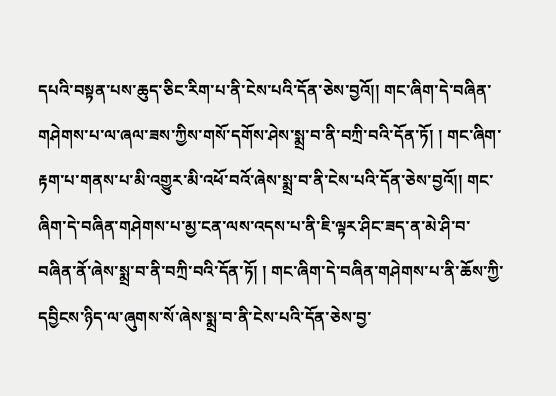དཔའི་བསྟན་པས་ཆུད་ཅིང་རིག་པ་ནི་ངེས་པའི་དོན་ཅེས་བྱའོ།། གང་ཞིག་དེ་བཞིན་གཤེགས་པ་ལ་ཞལ་ཟས་ཀྱིས་གསོ་དགོས་ཤེས་སྨྲ་བ་ནི་བཀྲི་བའི་དོན་ཏོ། ། གང་ཞིག་རྟག་པ་གནས་པ་མི་འགྱུར་མི་འཕོ་བའོ་ཞེས་སྨྲ་བ་ནི་ངེས་པའི་དོན་ཅེས་བྱའོ།། གང་ཞིག་དེ་བཞིན་གཤེགས་པ་མྱ་ངན་ལས་འདས་པ་ནི་ཇི་ལྟར་ཤིང་ཟད་ན་མེ་ཤི་བ་བཞིན་ནོ་ཞེས་སྨྲ་བ་ནི་བཀྲི་བའི་དོན་ཏོ། ། གང་ཞིག་དེ་བཞིན་གཤེགས་པ་ནི་ཆོས་ཀྱི་དབྱིངས་ཉིད་ལ་ཞུགས་སོ་ཞེས་སྨྲ་བ་ནི་ངེས་པའི་དོན་ཅེས་བྱ་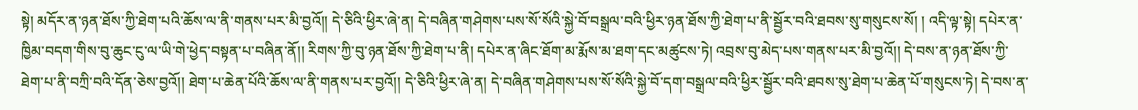སྟེ། མདོར་ན་ཉན་ཐོས་ཀྱི་ཐེག་པའི་ཆོས་ལ་ནི་གནས་པར་མི་བྱའོ།། དེ་ཅིའི་ཕྱིར་ཞེ་ན། དེ་བཞིན་གཤེགས་པས་སོ་སོའི་སྐྱེ་བོ་བསྒྲལ་བའི་ཕྱིར་ཉན་ཐོས་ཀྱི་ཐེག་པ་ནི་སྦྱོར་བའི་ཐབས་སུ་གསུངས་སོ། ། འདི་ལྟ་སྟེ། དཔེར་ན་ཁྱིམ་བདག་གིས་བུ་ཆུང་ངུ་ལ་ཡི་གེ་ཕྱེད་བསྟན་པ་བཞིན་ནོ།། རིགས་ཀྱི་བུ་ཉན་ཐོས་ཀྱི་ཐེག་པ་ནི། དཔེར་ན་ཞིང་ཐོག་མ་རྨོས་མ་ཐག་དང་མཚུངས་ཏེ། འབྲས་བུ་མེད་པས་གནས་པར་མི་བྱའོ།། དེ་བས་ན་ཉན་ཐོས་ཀྱི་ཐེག་པ་ནི་བཀྲི་བའི་དོན་ཅེས་བྱའོ།། ཐེག་པ་ཆེན་པོའི་ཆོས་ལ་ནི་གནས་པར་བྱའོ།། དེ་ཅིའི་ཕྱིར་ཞེ་ན། དེ་བཞིན་གཤེགས་པས་སོ་སོའི་སྐྱེ་བོ་དག་བསྒྲལ་བའི་ཕྱིར་སྦྱོར་བའི་ཐབས་སུ་ཐེག་པ་ཆེན་པོ་གསུངས་ཏེ། དེ་བས་ན་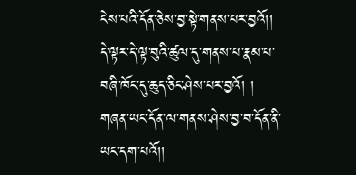ངེས་པའི་དོན་ཅེས་བྱ་སྟེ་གནས་པར་བྱའོ།། དེ་ལྟར་དེ་ལྟ་བུའི་ཚུལ་དུ་གནས་པ་རྣམ་པ་བཞི་ཁོང་དུ་ཆུད་ཅིང་ཤེས་པར་བྱའོ། ། གཞན་ཡང་དོན་ལ་གནས་ཤེས་བྱ་བ་དོན་ནི་ཡང་དག་པའོ།།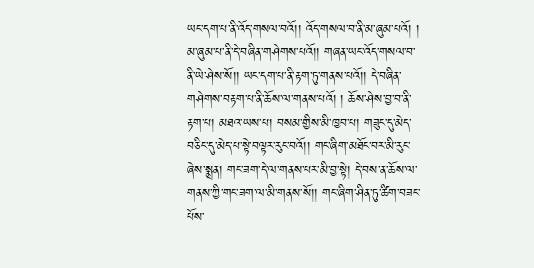ཡང་དག་པ་ནི་འོད་གསལ་བའོ།། འོད་གསལ་བ་ནི་མ་ཞུམ་པའོ། ། མ་ཞུམ་པ་ནི་དེ་བཞིན་གཤེགས་པའོ།། གཞན་ཡང་འོད་གསལ་བ་ནི་ཡེ་ཤེས་སོ།། ཡང་དག་པ་ནི་རྟག་ཏུ་གནས་པའོ།། དེ་བཞིན་གཤེགས་བརྟག་པ་ནི་ཆོས་ལ་གནས་པའོ། ། ཆོས་ཤེས་བྱ་བ་ནི་རྟག་པ། མཐའ་ཡས་པ། བསམ་གྱིས་མི་ཁྱབ་པ། གཟུང་དུ་མེད་བཅིང་དུ་མེད་པ་སྟེ་བལྟར་རུང་བའོ།། གང་ཞིག་མཐོང་བར་མི་རུང་ཞེས་སྨྲན། གང་ཟག་དེ་ལ་གནས་པར་མི་བྱ་སྟེ། དེ་བས་ན་ཆོས་ལ་གནས་ཀྱི་གང་ཟག་ལ་མི་གནས་སོ།། གང་ཞིག་ཤིན་ཏུ་ཚིག་བཟང་པོས་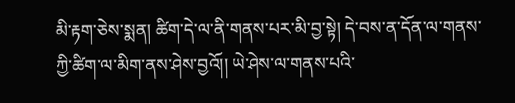མི་རྟག་ཅེས་སྨན། ཚིག་དེ་ལ་ནི་གནས་པར་མི་བྱ་སྟེ། དེ་བས་ན་དོན་ལ་གནས་ཀྱི་ཚིག་ལ་མིག་ནས་ཤེས་བྱའོ།། ཡེ་ཤེས་ལ་གནས་པའི་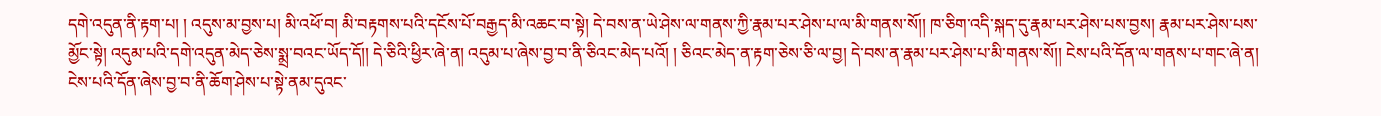དགེ་འདུན་ནི་རྟག་པ། ། འདུས་མ་བྱས་པ། མི་འཕོ་བ། མི་བརྟགས་པའི་དངོས་པོ་བརྒྱད་མི་འཆང་བ་སྟེ། དེ་བས་ན་ཡེ་ཤེས་ལ་གནས་ཀྱི་རྣམ་པར་ཤེས་པ་ལ་མི་གནས་སོ།། ཁ་ཅིག་འདི་སྐད་དུ་རྣམ་པར་ཤེས་པས་བྱས། རྣམ་པར་ཤེས་པས་མྱོང་སྟེ། འདུམ་པའི་དགེ་འདུན་མེད་ཅེས་སྨྲ་བའང་ཡོད་དོ།། དེ་ཅིའི་ཕྱིར་ཞེ་ན། འདུམ་པ་ཞེས་བྱ་བ་ནི་ཅིའང་མེད་པའོ། ། ཅིའང་མེད་ན་རྟག་ཅེས་ཅི་ལ་བྱ། དེ་བས་ན་རྣམ་པར་ཤེས་པ་མི་གནས་སོ།། ངེས་པའི་དོན་ལ་གནས་པ་གང་ཞེ་ན། ངེས་པའི་དོན་ཞེས་བྱ་བ་ནི་ཆོག་ཤེས་པ་སྟེ་ནམ་དུའང་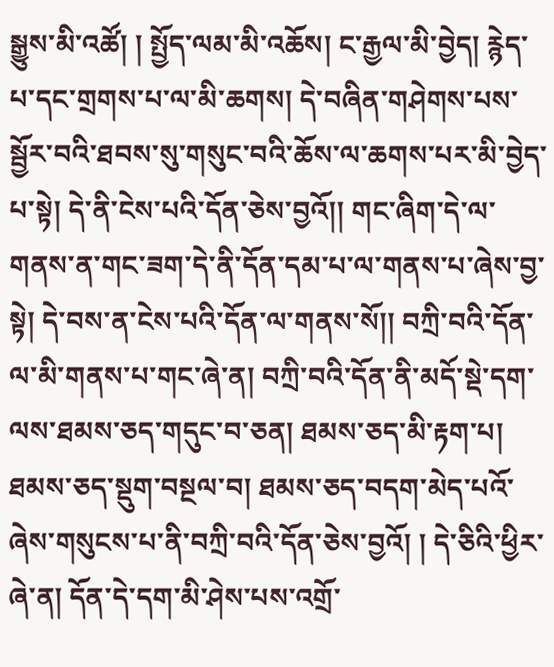སྒྱུས་མི་འཚོ། ། སྤྱོད་ལམ་མི་འཆོས། ང་རྒྱལ་མི་བྱེད། རྙེད་པ་དང་གྲགས་པ་ལ་མི་ཆགས། དེ་བཞིན་གཤེགས་པས་སྦྱོར་བའི་ཐབས་སུ་གསུང་བའི་ཆོས་ལ་ཆགས་པར་མི་བྱེད་པ་སྟེ། དེ་ནི་ངེས་པའི་དོན་ཅེས་བྱའོ།། གང་ཞིག་དེ་ལ་གནས་ན་གང་ཟག་དེ་ནི་དོན་དམ་པ་ལ་གནས་པ་ཞེས་བྱ་སྟེ། དེ་བས་ན་ངེས་པའི་དོན་ལ་གནས་སོ།། བཀྲི་བའི་དོན་ལ་མི་གནས་པ་གང་ཞེ་ན། བཀྲི་བའི་དོན་ནི་མདོ་སྡེ་དག་ལས་ཐམས་ཅད་གདུང་བ་ཅན། ཐམས་ཅད་མི་རྟག་པ། ཐམས་ཅད་སྡུག་བསྔལ་བ། ཐམས་ཅད་བདག་མེད་པའོ་ཞེས་གསུངས་པ་ནི་བཀྲི་བའི་དོན་ཅེས་བྱའོ། ། དེ་ཅིའི་ཕྱིར་ཞེ་ན། དོན་དེ་དག་མི་ཤེས་པས་འགྲོ་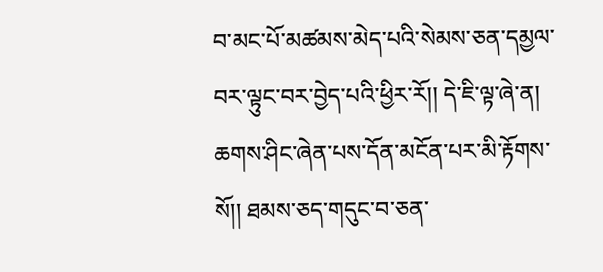བ་མང་པོ་མཚམས་མེད་པའི་སེམས་ཅན་དམྱལ་བར་ལྟུང་བར་བྱེད་པའི་ཕྱིར་རོ།། དེ་ཇི་ལྟ་ཞེ་ན། ཆགས་ཤིང་ཞེན་པས་དོན་མངོན་པར་མི་རྟོགས་སོ།། ཐམས་ཅད་གདུང་བ་ཅན་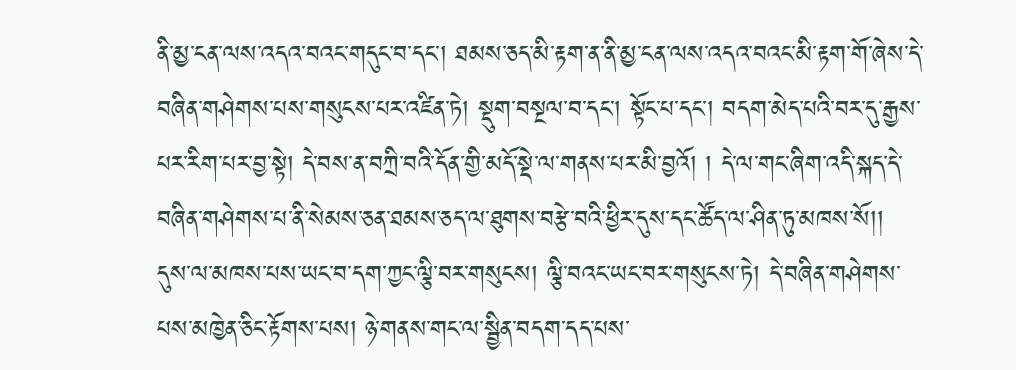ནི་མྱ་ངན་ལས་འདའ་བའང་གདུང་བ་དང་། ཐམས་ཅད་མི་རྟག་ན་ནི་མྱ་ངན་ལས་འདའ་བའང་མི་རྟག་གོ་ཞེས་དེ་བཞིན་གཤེགས་པས་གསུངས་པར་འཛིན་ཏེ། སྡུག་བསྔལ་བ་དང་། སྟོང་པ་དང་། བདག་མེད་པའི་བར་དུ་རྒྱས་པར་རིག་པར་བྱ་སྟེ། དེ་བས་ན་བཀྲི་བའི་དོན་གྱི་མདོ་སྡེ་ལ་གནས་པར་མི་བྱའོ། ། དེ་ལ་གང་ཞིག་འདི་སྐད་དེ་བཞིན་གཤེགས་པ་ནི་སེམས་ཅན་ཐམས་ཅད་ལ་ཐུགས་བརྩེ་བའི་ཕྱིར་དུས་དང་ཚོད་ལ་ཤིན་ཏུ་མཁས་སོ།། དུས་ལ་མཁས་པས་ཡང་བ་དག་ཀྱང་ལྕི་བར་གསུངས། ལྕི་བའང་ཡང་བར་གསུངས་ཏེ། དེ་བཞིན་གཤེགས་པས་མཁྱེན་ཅིང་རྟོགས་པས། ཉེ་གནས་གང་ལ་སྦྱིན་བདག་དད་པས་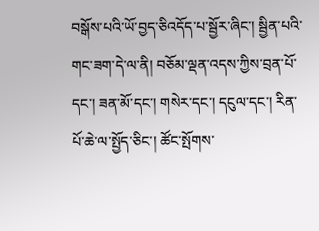བསྒོས་པའི་ཡོ་བྱད་ཅིའདོད་པ་སྦྱོར་ཞིང་། སྦྱིན་པའི་གང་ཟག་དེ་ལ་ནི། བཅོམ་ལྡན་འདས་ཀྱིས་བྲན་པོ་དང་། ཟན་མོ་དང་། གསེར་དང་། དངུལ་དང་། རིན་པོ་ཆེ་ལ་སྤྱོད་ཅིང་། ཚོང་སྤོགས་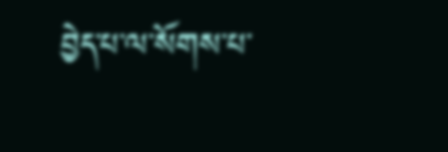བྱེད་པ་ལ་སོགས་པ་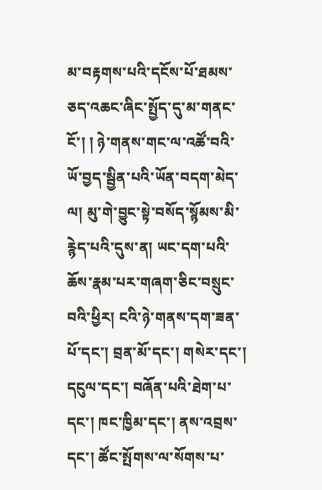མ་བརྟགས་པའི་དངོས་པོ་ཐམས་ཅད་འཆང་ཞིང་སྤྱོད་དུ་མ་གནང་ངོ་། ། ཉེ་གནས་གང་ལ་འཚོ་བའི་ཡོ་བྱད་སྦྱིན་པའི་ཡོན་བདག་མེད་ལ། མུ་གེ་བྱུང་སྟེ་བསོད་སྙོམས་མི་རྙེད་པའི་དུས་ན། ཡང་དག་པའི་ཆོས་རྣམ་པར་གཞག་ཅིང་བསྲུང་བའི་ཕྱིར། ངའི་ཉེ་གནས་དག་ཟན་པོ་དང་། བྲན་མོ་དང་། གསེར་དང་། དངུལ་དང་། བཞོན་པའི་ཐེག་པ་དང་། ཁང་ཁྱིམ་དང་། ནས་འབྲས་དང་། ཚོང་སྤོགས་ལ་སོགས་པ་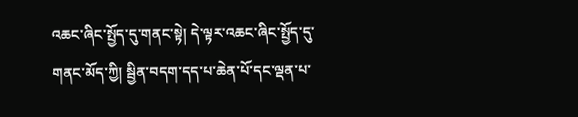འཆང་ཞིང་སྤྱོད་དུ་གནང་སྟེ། དེ་ལྟར་འཆང་ཞིང་སྤྱོད་དུ་གནང་མོད་ཀྱི། སྦྱིན་བདག་དད་པ་ཆེན་པོ་དང་ལྡན་པ་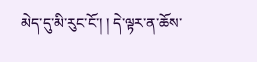མེད་དུ་མི་རུང་ངོ་། ། དེ་ལྟར་ན་ཆོས་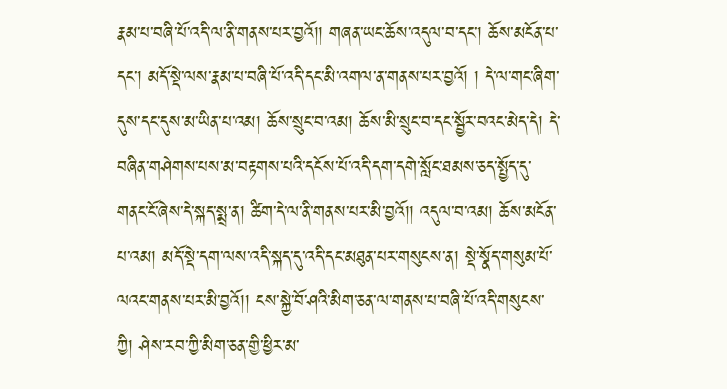རྣམ་པ་བཞི་པོ་འདི་ལ་ནི་གནས་པར་བྱའོ།། གཞན་ཡང་ཆོས་འདུལ་བ་དང་། ཆོས་མངོན་པ་དང་། མདོ་སྡེ་ལས་རྣམ་པ་བཞི་པོ་འདི་དང་མི་འགལ་ན་གནས་པར་བྱའོ། ། དེ་ལ་གང་ཞིག་དུས་དང་དུས་མ་ཡིན་པ་འམ། ཆོས་སྲུང་བ་འམ། ཆོས་མི་སྲུང་བ་དང་སྦྱོར་བའང་མེད་དེ། དེ་བཞིན་གཤེགས་པས་མ་བརྟགས་པའི་དངོས་པོ་འདི་དག་དགེ་སློང་ཐམས་ཅད་སྤྱོད་དུ་གནང་ངོ་ཞེས་དེ་སྐད་སྨྲ་ན། ཚིག་དེ་ལ་ནི་གནས་པར་མི་བྱའོ།། འདུལ་བ་འམ། ཆོས་མངོན་པ་འམ། མདོ་སྡེ་དག་ལས་འདི་སྐད་དུ་འདི་དང་མཐུན་པར་གསུངས་ན། སྡེ་སྣོད་གསུམ་པོ་ལའང་གནས་པར་མི་བྱའོ།། ངས་སྐྱེ་བོ་ཤའི་མིག་ཅན་ལ་གནས་པ་བཞི་པོ་འདི་གསུངས་ཀྱི། ཤེས་རབ་ཀྱི་མིག་ཅན་གྱི་ཕྱིར་མ་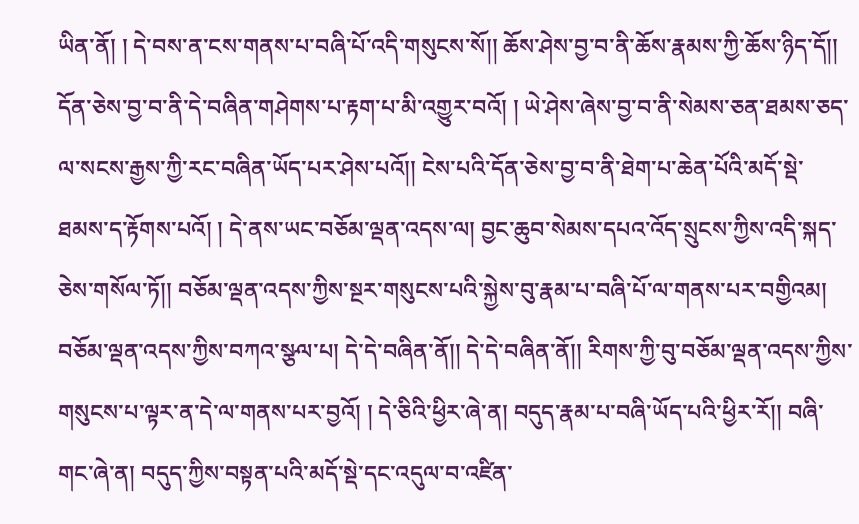ཡིན་ནོ། ། དེ་བས་ན་ངས་གནས་པ་བཞི་པོ་འདི་གསུངས་སོ།། ཆོས་ཤེས་བྱ་བ་ནི་ཆོས་རྣམས་ཀྱི་ཆོས་ཉིད་དོ།། དོན་ཅེས་བྱ་བ་ནི་དེ་བཞིན་གཤེགས་པ་རྟག་པ་མི་འགྱུར་བའོ། ། ཡེ་ཤེས་ཞེས་བྱ་བ་ནི་སེམས་ཅན་ཐམས་ཅད་ལ་སངས་རྒྱས་ཀྱི་རང་བཞིན་ཡོད་པར་ཤེས་པའོ།། ངེས་པའི་དོན་ཅེས་བྱ་བ་ནི་ཐེག་པ་ཆེན་པོའི་མདོ་སྡེ་ཐམས་ད་རྟོགས་པའོ། ། དེ་ནས་ཡང་བཅོམ་ལྡན་འདས་ལ། བྱང་ཆུབ་སེམས་དཔའ་འོད་སྲུངས་ཀྱིས་འདི་སྐད་ཅེས་གསོལ་ཏོ།། བཅོམ་ལྡན་འདས་ཀྱིས་སྔར་གསུངས་པའི་སྐྱེས་བུ་རྣམ་པ་བཞི་པོ་ལ་གནས་པར་བགྱིའམ། བཅོམ་ལྡན་འདས་ཀྱིས་བཀའ་སྩལ་པ། དེ་དེ་བཞིན་ནོ།། དེ་དེ་བཞིན་ནོ།། རིགས་ཀྱི་བུ་བཅོམ་ལྡན་འདས་ཀྱིས་གསུངས་པ་ལྟར་ན་དེ་ལ་གནས་པར་བྱའོ། ། དེ་ཅིའི་ཕྱིར་ཞེ་ན། བདུད་རྣམ་པ་བཞི་ཡོད་པའི་ཕྱིར་རོ།། བཞི་གང་ཞེ་ན། བདུད་ཀྱིས་བསྟན་པའི་མདོ་སྡེ་དང་འདུལ་བ་འཛིན་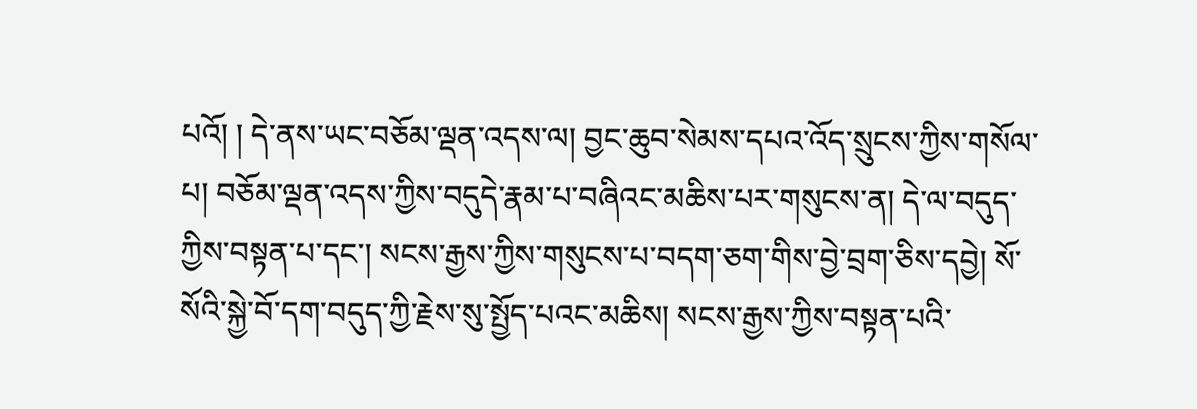པའོ། ། དེ་ནས་ཡང་བཅོམ་ལྡན་འདས་ལ། བྱང་ཆུབ་སེམས་དཔའ་འོད་སྲུངས་ཀྱིས་གསོལ་པ། བཅོམ་ལྡན་འདས་ཀྱིས་བདུདེ་རྣམ་པ་བཞིའང་མཆིས་པར་གསུངས་ན། དེ་ལ་བདུད་ཀྱིས་བསྟན་པ་དང་། སངས་རྒྱས་ཀྱིས་གསུངས་པ་བདག་ཅག་གིས་བྱེ་བྲག་ཅིས་དབྱེ། སོ་སོའི་སྐྱེ་བོ་དག་བདུད་ཀྱི་རྗེས་སུ་སྤྱོད་པའང་མཆིས། སངས་རྒྱས་ཀྱིས་བསྟན་པའི་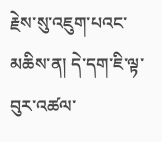རྗེས་སུ་འཇུག་པའང་མཆིས་ན། དེ་དག་ཇི་ལྟ་བུར་འཚལ་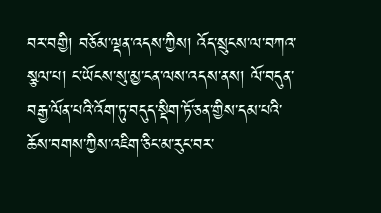བར་བགྱི། བཅོམ་ལྡན་འདས་ཀྱིས། འོད་སྲུངས་ལ་བཀའ་སྩལ་པ། ང་ཡོངས་སུ་མྱ་ངན་ལས་འདས་ནས། ལོ་བདུན་བརྒྱ་ལོན་པའི་འོག་ཏུ་བདུད་སྡིག་ཏོ་ཅན་གྱིས་དམ་པའི་ཆོས་བགས་ཀྱིས་འཇིག་ཅིང་མ་རུང་བར་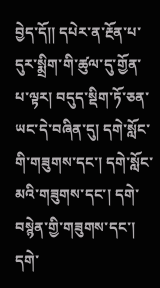བྱེད་དོ།། དཔེར་ན་རྔོན་པ་དུར་སྨྲིག་གི་ཚུལ་དུ་གྱོན་པ་ལྟར། བདུད་སྡིག་ཏོ་ཅན་ཡང་དེ་བཞིན་དུ། དགེ་སློང་གི་གཟུགས་དང་། དགེ་སློང་མའི་གཟུགས་དང་། དགེ་བསྙེན་གྱི་གཟུགས་དང་། དགེ་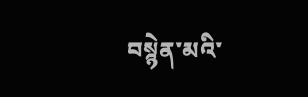བསྙེན་མའི་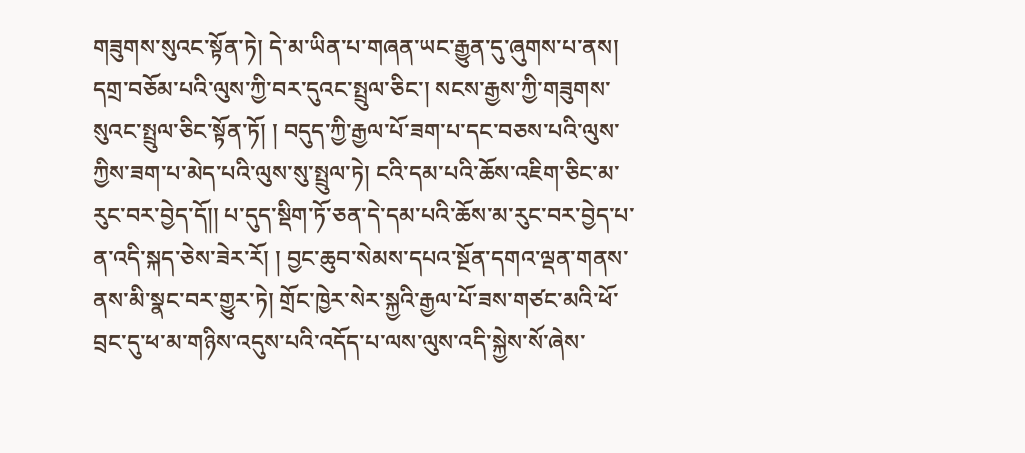གཟུགས་སུའང་སྟོན་ཏེ། དེ་མ་ཡིན་པ་གཞན་ཡང་རྒྱུན་དུ་ཞུགས་པ་ནས། དགྲ་བཅོམ་པའི་ལུས་ཀྱི་བར་དུའང་སྤྲུལ་ཅིང་། སངས་རྒྱས་ཀྱི་གཟུགས་སུའང་སྤྲུལ་ཅིང་སྟོན་ཏོ། ། བདུད་ཀྱི་རྒྱལ་པོ་ཟག་པ་དང་བཅས་པའི་ལུས་ཀྱིས་ཟག་པ་མེད་པའི་ལུས་སུ་སྤྲུལ་ཏེ། ངའི་དམ་པའི་ཆོས་འཇིག་ཅིང་མ་རུང་བར་བྱེད་དོ།། པ་དུད་སྡིག་ཏོ་ཅན་དེ་དམ་པའི་ཆོས་མ་རུང་བར་བྱེད་པ་ན་འདི་སྐད་ཅེས་ཟེར་རོ། ། བྱང་ཆུབ་སེམས་དཔའ་སྔོན་དགའ་ལྡན་གནས་ནས་མི་སྣང་བར་གྱུར་ཏེ། གྲོང་ཁྱེར་སེར་སྐྱའི་རྒྱལ་པོ་ཟས་གཙང་མའི་ཕོ་བྲང་དུ་ཕ་མ་གཉིས་འདུས་པའི་འདོད་པ་ལས་ལུས་འདི་སྐྱེས་སོ་ཞེས་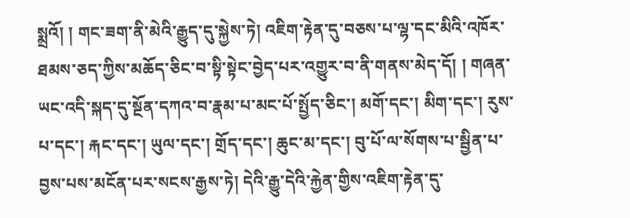སྨྲའོ། ། གང་ཟག་ནི་མེའི་རྒྱུད་དུ་སྐྱེས་ཏེ། འཇིག་རྟེན་དུ་བཅས་པ་ལྷ་དང་མིའི་འཁོར་ཐམས་ཅད་ཀྱིས་མཆོད་ཅིང་བ་སྟི་སྟེང་བྱེད་པར་འགྱུར་བ་ནི་གནས་མེད་དོ། ། གཞན་ཡང་འདི་སྐད་དུ་སྔོན་དཀའ་བ་རྣམ་པ་མང་པོ་སྤྱོད་ཅིང་། མགོ་དང་། མིག་དང་། རུས་པ་དང་། རྐང་དང་། ཡུལ་དང་། གྲོད་དང་། ཆུང་མ་དང་། བུ་པོ་ལ་སོགས་པ་སྦྱིན་པ་བྱས་པས་མངོན་པར་སངས་རྒྱས་ཏེ། དེའི་རྒྱུ་དེའི་རྐྱེན་གྱིས་འཇིག་རྟེན་དུ་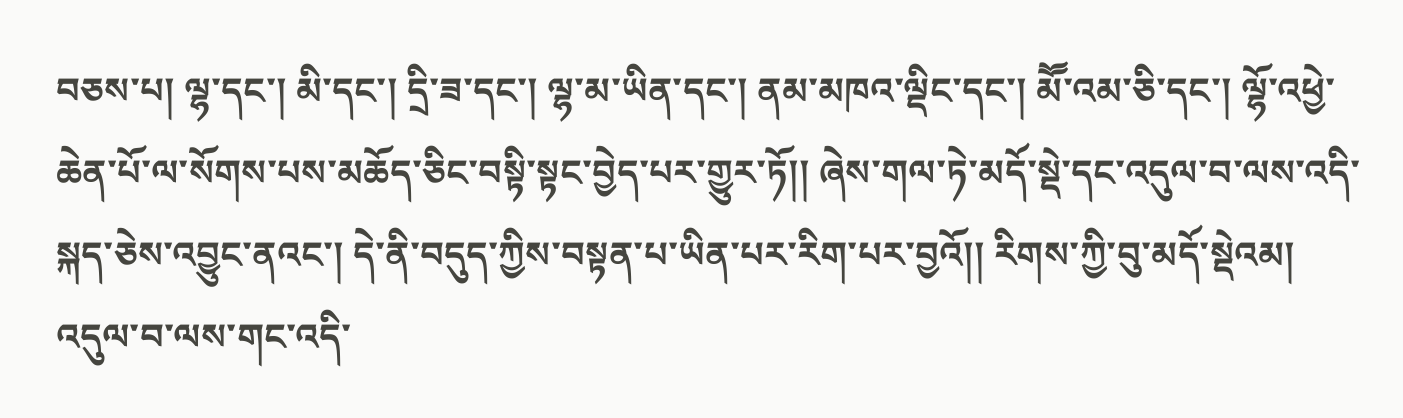བཅས་པ། ལྷ་དང་། མི་དང་། དྲི་ཟ་དང་། ལྷ་མ་ཡིན་དང་། ནམ་མཁའ་ལྡིང་དང་། མཽ་འམ་ཅི་དང་། ལྷོ་འཕྱེ་ཆེན་པོ་ལ་སོགས་པས་མཆོད་ཅིང་བསྟི་སྟང་བྱེད་པར་གྱུར་ཏོ།། ཞེས་གལ་ཏེ་མདོ་སྡེ་དང་འདུལ་བ་ལས་འདི་སྐད་ཅེས་འབྱུང་ནའང་། དེ་ནི་བདུད་ཀྱིས་བསྟན་པ་ཡིན་པར་རིག་པར་བྱའོ།། རིགས་ཀྱི་བུ་མདོ་སྡེའམ། འདུལ་བ་ལས་གང་འདི་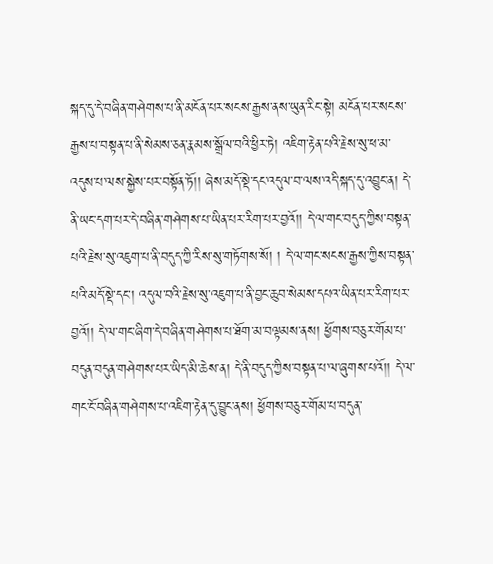སྐད་དུ་དེ་བཞིན་གཤེགས་པ་ནི་མངོན་པར་སངས་རྒྱས་ནས་ཡུན་རིང་སྟེ། མངོན་པར་སངས་རྒྱས་པ་བསྟན་པ་ནི་སེམས་ཅན་རྣམས་སྒྲོལ་བའི་ཕྱིར་ཏེ། འཇིག་རྟེན་པའི་རྗེས་སུ་ཕ་མ་འདུས་པ་ལས་སྐྱེས་པར་བསྟོན་ཏོ།། ཞེས་མདོ་སྡེ་དང་འདུལ་བ་ལས་འདི་སྐད་དུ་འབྱུང་ན། དེ་ནི་ཡང་དག་པར་དེ་བཞིན་གཤེགས་པ་ཡིན་པར་རིག་པར་བྱའོ།། དེ་ལ་གང་བདུད་ཀྱིས་བསྟན་པའི་རྗེས་སུ་འཇུག་པ་ནི་བདུད་ཀྱི་རིས་སུ་གཏོགས་སོ། ། དེ་ལ་གང་སངས་རྒྱས་ཀྱིས་བསྟན་པའི་མདོ་སྡེ་དང་། འདུལ་བའི་རྗེས་སུ་འཇུག་པ་ནི་བྱང་ཆུབ་སེམས་དཔའ་ཡིན་པར་རིག་པར་བྱའོ།། དེ་ལ་གང་ཞིག་དེ་བཞིན་གཤེགས་པ་ཐོག་མ་བལྟམས་ནས། ཕྱོགས་བཅུར་གོམ་པ་བདུན་བདུན་གཤེགས་པར་ཡིད་མི་ཆེས་ན། དེ་ནི་བདུད་ཀྱིས་བསྟན་པ་ལ་ཞུགས་པའོ།། དེ་ལ་གང་ངོ་བཞིན་གཤེགས་པ་འཇིག་རྟེན་དུ་བྱུང་ནས། ཕྱོགས་བཅུར་གོམ་པ་བདུན་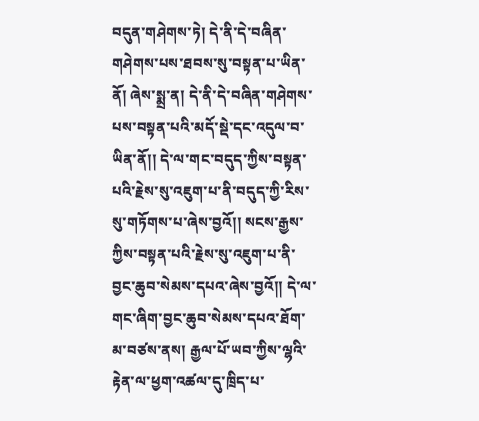བདུན་གཤེགས་ཏེ། དེ་ནི་དེ་བཞིན་གཤེགས་པས་ཐབས་སུ་བསྟན་པ་ཡིན་ནོ། ཞེས་སྨྲ་ན། དེ་ནི་དེ་བཞིན་གཤེགས་པས་བསྟན་པའི་མདོ་སྡེ་དང་འདུལ་བ་ཡིན་ནོ།། དེ་ལ་གང་བདུད་ཀྱིས་བསྟན་པའི་རྗེས་སུ་འཇུག་པ་ནི་བདུད་ཀྱི་རིས་སུ་གཏོགས་པ་ཞེས་བྱའོ།། སངས་རྒྱས་ཀྱིས་བསྟན་པའི་རྗེས་སུ་འཇུག་པ་ནི་བྱང་ཆུབ་སེམས་དཔའ་ཞེས་བྱའོ།། དེ་ལ་གང་ཞིག་བྱང་ཆུབ་སེམས་དཔའ་ཐོག་མ་བཙས་ནས། རྒྱལ་པོ་ཡབ་ཀྱིས་ལྷའི་རྟེན་ལ་ཕྱག་འཚལ་དུ་ཁྲིད་པ་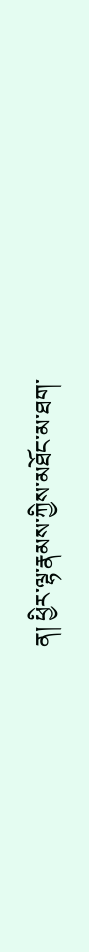ན། ཕྱིར་ལྷ་རྣམས་ཀྱིས་མཐོང་མ་ཐག་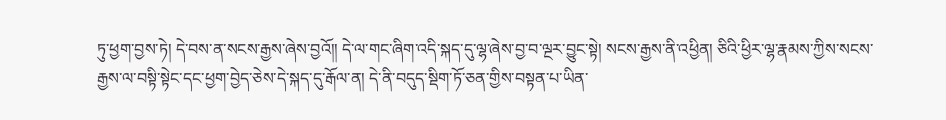ཏུ་ཕྱག་བྱས་ཏེ། དེ་བས་ན་སངས་རྒྱས་ཞེས་བྱའོ།། དེ་ལ་གང་ཞིག་འདི་སྐད་དུ་ལྷ་ཞེས་བྱ་བ་ལྔར་བྱུང་སྟེ། སངས་རྒྱས་ནི་འཕྱིན། ཅིའི་ཕྱིར་ལྷ་རྣམས་ཀྱིས་སངས་རྒྱས་ལ་བསྟི་སྟེང་དང་ཕྱག་བྱེད་ཅེས་དེ་སྐད་དུ་རྒོལ་ན། དེ་ནི་བདུད་སྡིག་ཏོ་ཅན་གྱིས་བསྟན་པ་ཡིན་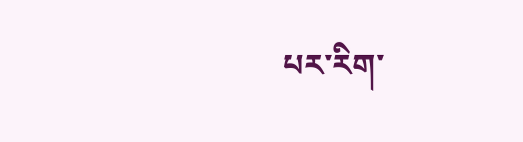པར་རིག་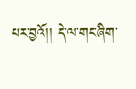པར་བྱའོ།། དེ་ལ་གང་ཞིག་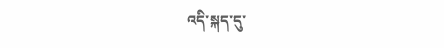འདི་སྐད་དུ་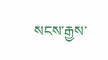སངས་རྒྱས་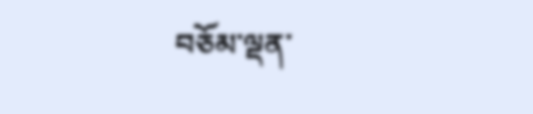བཅོམ་ལྡན་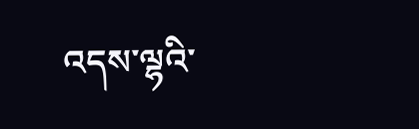འདས་ལྷའི་